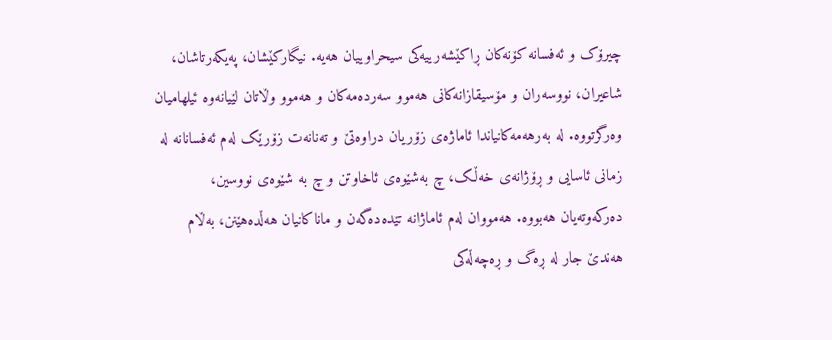چیرۆک و ئەفسانە کۆنەکان ڕاکێشەرییەکی سیحراوییان هەیە. نیگارکێشان، پەیکەرتاشان، شاعیران، نووسەران و مۆسیقازانەکانی هەموو سەردەمەکان و هەموو وڵاتان لێیانەوە ئیلهامیان وەرگرتووە. لە بەرهەمەکانیاندا ئاماژەی زۆریان دراوەتێ و تەنانەت زۆرێک لەم ئەفسانانە لە زمانی ئاسایی و ڕۆژانەی خەڵک، چ بەشێوەی ئاخاوتن و چ بە شێوەی نووسین، دەرکەوتەیان هەبووە. هەمووان لەم ئاماژانە تێدەدەگەن و ماناکانیان هەڵدەهێنن، بەڵام هەندێ جار لە ڕەگ و ڕەچەڵەکی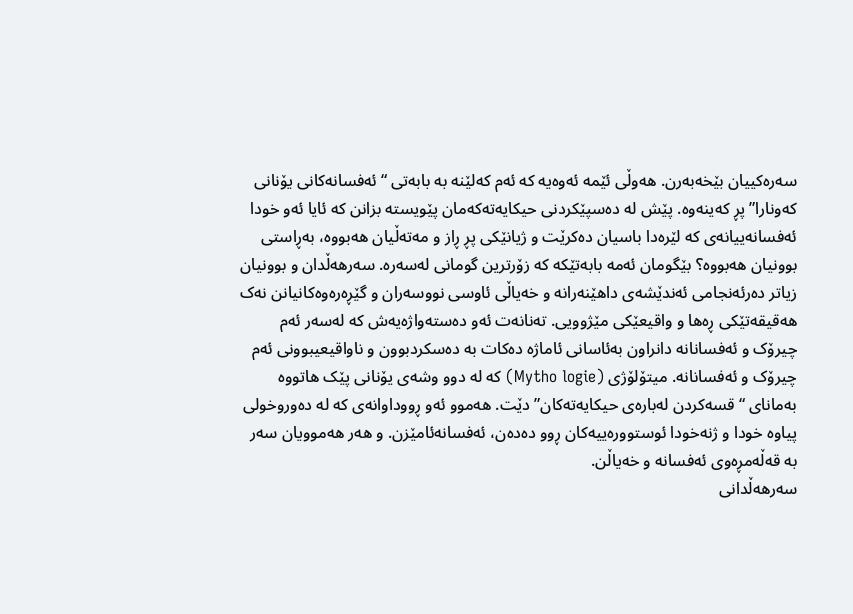سەرەکییان بێخەبەرن. هەوڵی ئێمە ئەوەیە کە ئەم کەلێنە بە بابەتی “ئەفسانەکانی یۆنانی کەونارا” پڕ کەینەوە. پێش لە دەسپێکردنی حیکایەتەکەمان پێویستە بزانن کە ئایا ئەو خودا ئەفسانەییانەی کە لێرەدا باسیان دەکرێت و ژیانێکی پڕ ڕاز و مەتەڵیان هەبووە، بەڕاستی بوونیان هەبووە؟ بێگومان ئەمە بابەتێکە کە زۆرترین گومانی لەسەرە. سەرهەڵدان و بوونیان زیاتر دەرئەنجامی ئەندێشەی داهێنەرانە و خەیاڵی ئاوسی نووسەران و گێڕەرەوەکانیانن نەک هەقیقەتێکی ڕەها و واقیعێکی مێژوویی. تەنانەت ئەو دەستەواژەیەش کە لەسەر ئەم چیرۆک و ئەفسانانە دانراون بەئاسانی ئاماژە دەکات بە دەسکردبوون و ناواقیعیبوونی ئەم چیرۆک و ئەفسانانە. میتۆلۆژی (Mytho logie) کە لە دوو وشەی یۆنانی پێک هاتووە بەمانای “قسەکردن لەبارەی حیکایەتەکان” دێت. هەموو ئەو ڕووداوانەی کە لە دەوروخولی پیاوە خودا و ژنەخودا ئوستوورەییەکان ڕوو دەدەن، ئەفسانەئامێزن. و هەر هەموویان سەر بە قەڵەمڕەوی ئەفسانە و خەیاڵن.
سەرهەڵدانی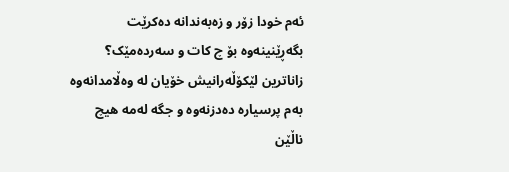ئەم خودا زۆر و زەبەندانە دەکرێت بگەڕێنینەوە بۆ چ کات و سەردەمێک؟ زاناترین لێکۆڵەرانیش خۆیان لە وەڵامدانەوە بەم پرسیارە دەدزنەوە و جگە لەمە هیچ ناڵێن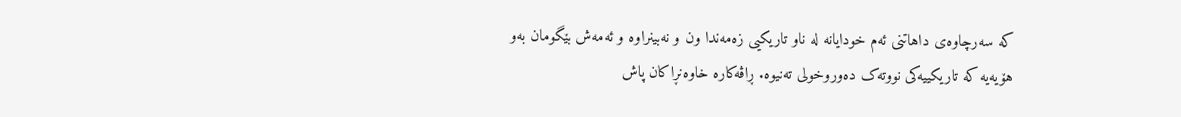کە سەرچاوەی داهاتنی ئەم خودایانە لە ناو تاریکیی زەمەندا ون و نەبینراوە و ئەمەش بێگومان بەو هۆیەیە کە تاریکییەکی نووتەک دەوروخولی تەنیوە. ڕاڤەکارە خاوەنڕاکان پاش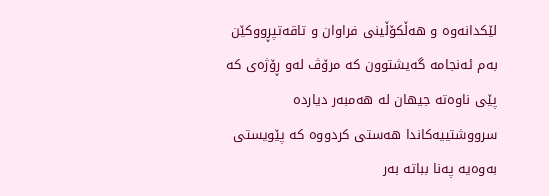لێکدانەوە و هەڵکۆڵینی فراوان و تاقەتپڕووکێن بەم ئەنجامە گەیشتوون کە مرۆڤ لەو ڕۆژەی کە پێی ناوەتە جیهان لە هەمبەر دیاردە سرووشتییەکاندا هەستی کردووە کە پێویستی بەوەیە پەنا بباتە بەر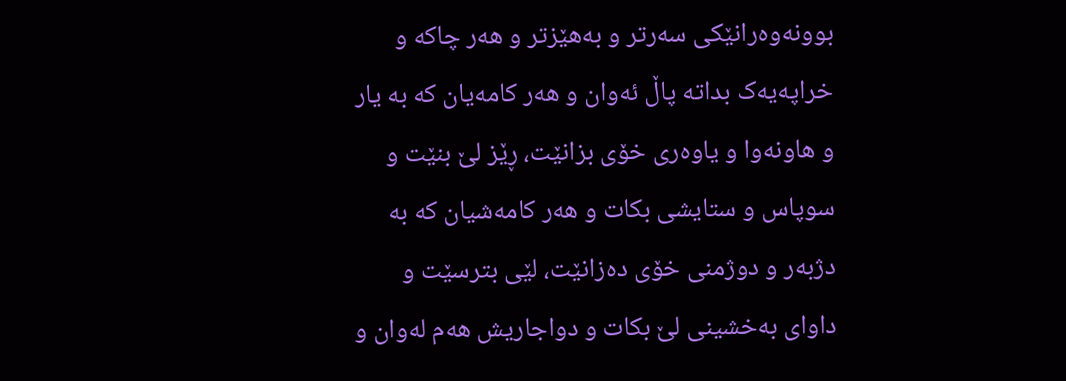بوونەوەرانێکی سەرتر و بەهێزتر و هەر چاکە و خراپەیەک بداتە پاڵ ئەوان و هەر کامەیان کە بە یار و هاونەوا و یاوەری خۆی بزانێت، ڕێز لێ بنێت و سوپاس و ستایشی بکات و هەر کامەشیان کە بە دژبەر و دوژمنی خۆی دەزانێت، لێی بترسێت و داوای بەخشینی لێ بکات و دواجاریش هەم لەوان و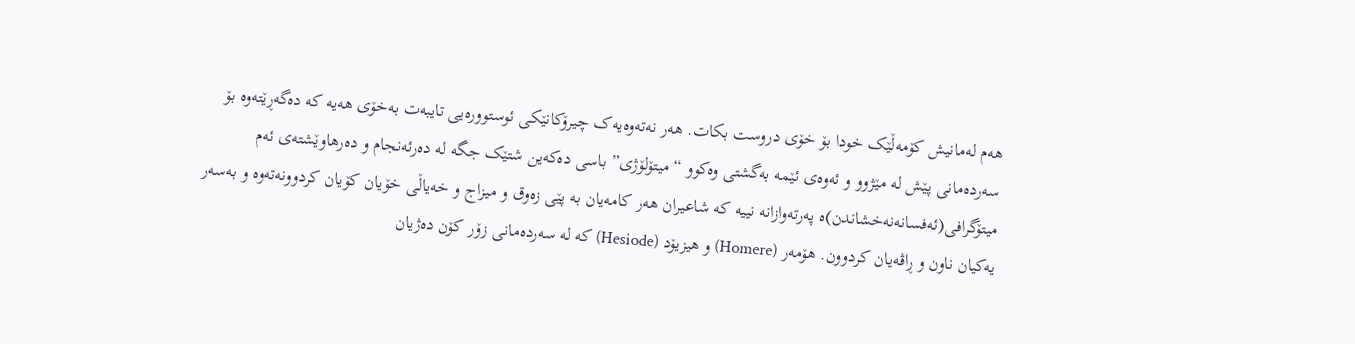هەم لەمانیش کۆمەڵێک خودا بۆ خۆی دروست بکات. هەر نەتەوەیەک چیرۆکانێکی ئوستوورەیی تایبەت بەخۆی هەیە کە دەگەڕێتەوە بۆ سەردەمانی پێش لە مێژوو و ئەوەی ئێمە بەگشتی وەکوو “میتۆلۆژی” باسی دەکەین شتێک جگە لە دەرئەنجام و دەرهاوێشتەی ئەم میتۆگرافی(ئەفسانەنەخشاندن)ە پەرتەوازانە نییە کە شاعیران هەر کامەیان بە پێی زەوق و میزاج و خەیاڵی خۆیان کۆیان کردوونەتەوە و بەسەر یەکیان ناون و ڕاڤەیان کردوون. هۆمەر (Homere) و هیزیۆد (Hesiode) کە لە سەردەمانی زۆر کۆن دەژیان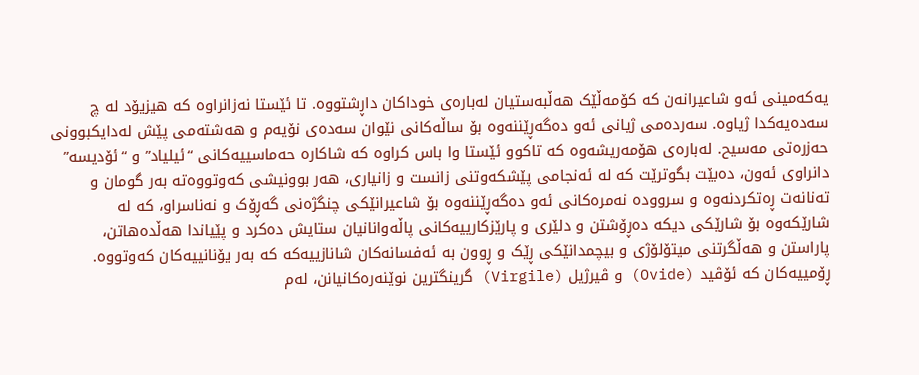یەکەمینی ئەو شاعیرانەن کە کۆمەڵێک هەڵبەستیان لەبارەی خوداکان داڕشتووە. تا ئێستا نەزانراوە کە هیزیۆد لە چ سەدەیەکدا ژیاوە. سەردەمی ژیانی ئەو دەگەڕێننەوە بۆ ساڵەکانی نێوان سەدەی نۆیەم و هەشتەمی پێش لەدایکبوونی حەزرەتی مەسیح. لەبارەی هۆمەریشەوە کە تاکوو ئێستا وا باس کراوە کە شاکارە حەماسییەکانی “ئیلیاد” و “ئۆدیسە” دانراوی ئەون، دەبێت بگوترێت کە لە ئەنجامی پێشکەوتنی زانست و زانیاری، هەر بوونیشی کەوتووەتە بەر گومان و تەنانەت ڕەتکردنەوە و سروودە نەمرەکانی ئەو دەگەڕێننەوە بۆ شاعیرانێکی چنگژەنی گەڕۆک و نەناسراو، کە لە شارێکەوە بۆ شارێکی دیکە دەڕۆشتن و دلێری و پارێزکارییەکانی پاڵەوانانیان ستایش دەکرد و پێیاندا هەڵدەهاتن،
پاراستن و هەڵگرتنی میتۆلۆژی و بیچمدانێکی ڕێک و ڕوون بە ئەفسانەکان شانازییەکە کە بەر یۆنانییەکان کەوتووە. ڕۆمییەکان کە ئۆڤید (Ovide) و ڤیرژیل (Virgile) گرینگترین نوێنەرەکانیانن، لەم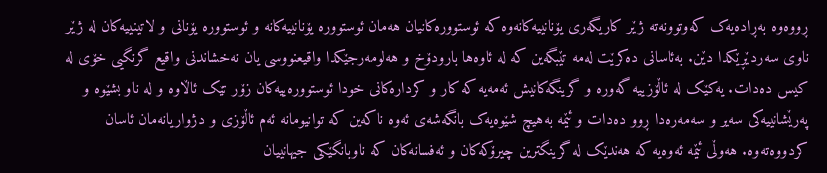ڕووەوە بەڕادەیەک کەوتوونەتە ژێر کاریگەری یۆنانییەکانەوە کە ئوستوورەکانیان هەمان ئوستوورە یۆنانییەکانە و ئوستوورە یۆنانی و لاتینییەکان لە ژێر ناوی سەردێڕێکدا دێن. بەئاسانی دەکرێت لەمە تێبگەین کە لە ئاوەها بارودۆخ و هەلومەرجێکدا واقیعنووسی یان نەخشاندنی واقیع گرنگیی خۆی لە کیس دەدات. یەکێک لە ئاڵۆزییە گەورە و گرینگەکانیش ئەمەیە کە کار و کردارەکانی خودا ئوستوورەییەکان زۆر تێک ئاڵاوە و لە ناو بشێوە و پەرێشانییەکی سەیر و سەمەرەدا ڕوو دەدات و ئێمە بەهیچ شێوەیەک بانگەشەی ئەوە ناکەین کە توانیومانە ئەم ئاڵۆزی و دژواریانەمان ئاسان کردووەتەوە. هەوڵی ئێمە ئەوەیە کە هەندێک لە گرینگترین چیرۆکەکان و ئەفسانەکان کە ناوبانگێکی جیهانییان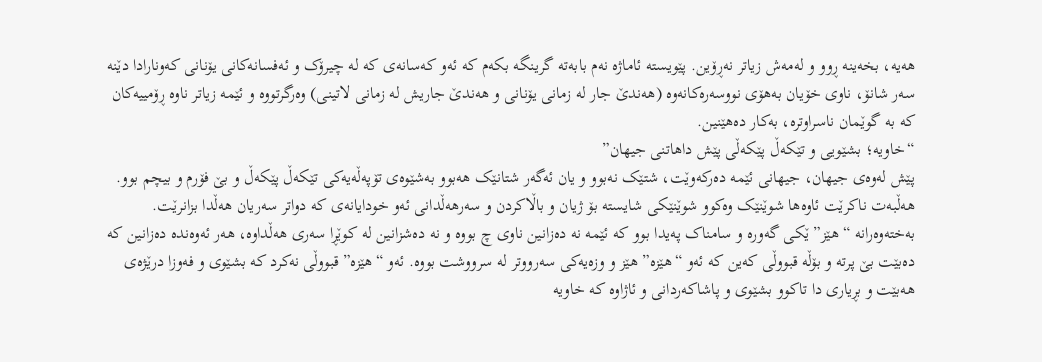هەیە، بخەینە ڕوو و لەمەش زیاتر نەڕۆین. پێویستە ئاماژە نەم بابەتە گرینگە بکەم کە ئەو کەسانەی کە لە چیرۆک و ئەفسانەکانی یۆنانی کەونارادا دێنە سەر شانۆ، ناوی خۆیان بەهۆی نووسەرەکانەوە (هەندێ جار لە زمانی یۆنانی و هەندێ جاریش لە زمانی لاتینی) وەرگرتووە و ئێمە زیاتر ناوە ڕۆمییەکان کە بە گوێمان ناسراوترە، بەکار دەهێنین.
“خاویە؛ بشێویی و تێکەڵ پێکەڵی پێش داهاتنی جیهان”
پێش لەوەی جیهان، جیهانی ئێمە دەرکەوێت، شتێک نەبوو و یان ئەگەر شتانێک هەبوو بەشێوەی تۆپەڵەیەکی تێکەڵ پێکەڵ و بێ فۆرم و بیچم بوو. هەڵبەت ناکرێت ئاوەها شوێنێک وەکوو شوێنێکی شایستە بۆ ژیان و باڵاکردن و سەرهەڵدانی ئەو خودایانەی کە دواتر سەریان هەڵدا بزانرێت. بەختەوەرانە “هێز”ێکی گەورە و سامناک پەیدا بوو کە ئێمە نە دەزانین ناوی چ بووە و نە دەشزانین لە کوێڕا سەری هەڵداوە، هەر ئەوەندە دەزانین کە دەبێت بێ پرتە و بۆڵە قبووڵی کەین کە ئەو “هێزە” هێز و وزەیەکی سەرووتر لە سرووشت بووە. ئەو “هێزە” قبووڵی نەکرد کە بشێوی و فەوزا درێژەی هەبێت و بڕیاری دا تاکوو بشێوی و پاشاکەردانی و ئاژاوە کە خاویە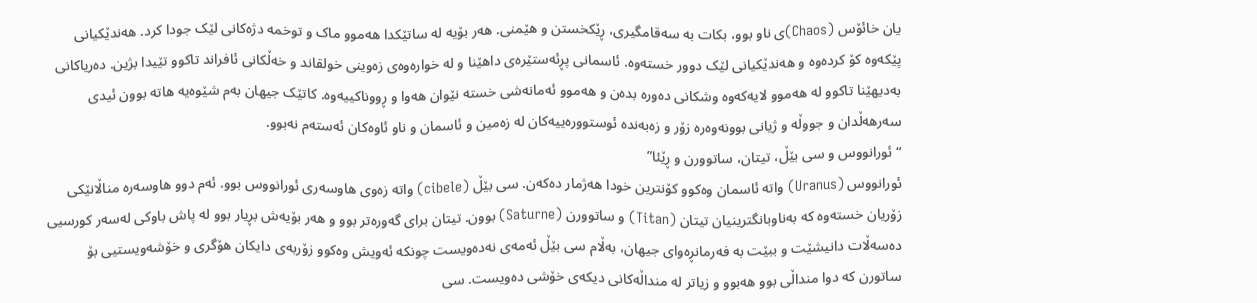یان خائۆس (Chaos)ی ناو بوو، بکات بە سەقامگیری، ڕێکخستن و هێمنی. هەر بۆیە لە ساتێکدا هەموو ماک و توخمە دژەکانی لێک جودا کرد. هەندێکیانی پێکەوە کۆ کردەوە و هەندێکیانی لێک دوور خستەوە. ئاسمانی پڕئەستێرەی داهێنا و لە خوارەوەی زەوینی خولقاند و خەڵکانی ئافراند تاکوو تێیدا بژین. دەریاکانی بەدیهێنا تاکوو لە هەموو لایەکەوە وشکانی دەورە بدەن و هەموو ئەمانەشی خستە نێوان هەوا و ڕووناکییەوە. کاتێک جیهان بەم شێوەیە هاتە بوون ئیدی سەرهەڵدان و جووڵە و ژیانی بوونەوەرە زۆر و زەبەندە ئوستوورەییەکان لە زەمین و ئاسمان و ناو ئاوەکان ئەستەم نەبوو.
“ئورانووس و سی بێڵ، تیتان، ساتوورن و ڕێئا”
ئورانووس (Uranus) واتە ئاسمان وەکوو کۆنترین خودا هەژمار دەکەن. سی بێڵ (cibele) واتە زەوی هاوسەری ئورانووس بوو. ئەم دوو هاوسەرە مناڵانێکی زۆریان خستەوە کە بەناوبانگترینیان تیتان (Titan) و ساتوورن (Saturne) بوون. تیتان برای گەورەتر بوو و هەر بۆیەش بڕیار بوو لە پاش باوکی لەسەر کورسیی دەسەڵات دانیشێت و ببێت بە فەرمانڕەوای جیهان، بەڵام سی بێڵ ئەمەی نەدەویست چونکە ئەویش وەکوو زۆربەی دایکان هۆگری و خۆشەویستیی بۆ ساتورن کە دوا منداڵی بوو هەبوو و زیاتر لە منداڵەکانی دیکەی خۆشی دەویست. سی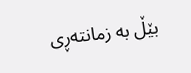بێڵ بە زمانتەڕی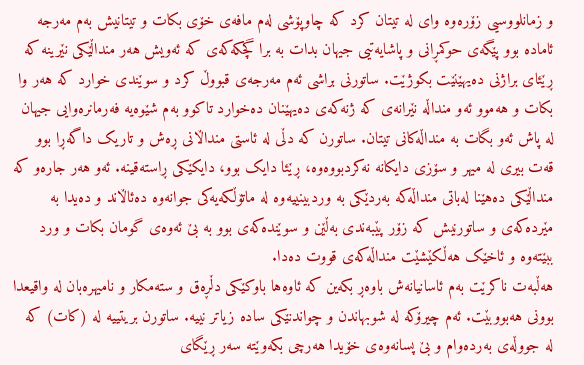و زمانلووسیی زۆرەوە وای لە تیتان کرد کە چاوپۆشی لەم مافەی خۆی بکات و تیتانیش بەم مەرجە ئامادە بوو پێگەی حوکمڕانی و پاشایەتیی جیهان بدات بە برا گچکەکەی کە ئەویش هەر منداڵێکی نێرینە کە ڕێئای براژنی دەیهێنێت بکوژێت. ساتورنی براشی ئەم مەرجەی قبووڵ کرد و سوێندی خوارد کە هەر وا بکات و هەموو ئەو منداڵە نێرانەی کە ژنەکەی دەیهێنان دەخوارد تاکوو بەم شێوەیە فەرمانرەوایی جیهان لە پاش ئەو بگات بە منداڵەکانی تیتان. ساتورن کە دڵی لە ئاستی منداڵانی ڕەش و تاریک داگەڕا بوو قەت بیری لە میهر و سۆزی دایکانە نەکردبووەوە، ڕێئا دایک بوو، دایکێکی ڕاستەقینە. ئەو هەر جارەو کە منداڵێکی دەهێنا لەباتی منداڵەکە بەردێکی بە وردبینییەوە لە ماتۆڵکەیەکی جوانەوە دەئاڵاند و دەیدا بە مێردەکەی و ساتورنیش کە زۆر پێبەندی بەڵێن و سوێندەکەی بوو بە بێ ئەوەی گومان بکات و ورد ببێتەوە و ئاخێک هەڵکێشێت منداڵەکەی قووت دەدا.
هەڵبەت ناکرێت بەم ئاسانیانەش باوەڕ بکەین کە ئاوەها باوکێکی دڵڕەق و ستەمکار و نامیهرەبان لە واقیعدا بوونی هەبووبێت. ئەم چیرۆکە لە شوبهاندن و چواندنێکی سادە زیاتر نییە. ساتورن بریتییە لە (کات) کە لە جووڵەی بەردەوام و بێ پسانەوەی خۆیدا هەرچی بکەوێتە سەر ڕێگای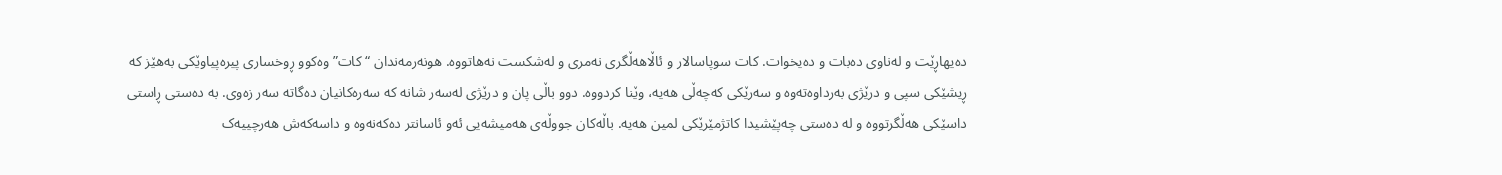دەیهاڕێت و لەناوی دەبات و دەیخوات. کات سوپاسالار و ئاڵاهەڵگری نەمری و لەشکست نەهاتووە. هونەرمەندان “کات” وەکوو ڕوخساری پیرەپیاوێکی بەهێز کە ڕیشێکی سپی و درێژی بەرداوەتەوە و سەرێکی کەچەڵی هەیە، وێنا کردووە. دوو باڵی پان و درێژی لەسەر شانە کە سەرەکانیان دەگاتە سەر زەوی. بە دەستی ڕاستی داسێکی هەڵگرتووە و لە دەستی چەپێشیدا کاتژمێرێکی لمین هەیە. باڵەکان جووڵەی هەمیشەیی ئەو ئاسانتر دەکەنەوە و داسەکەش هەرچییەک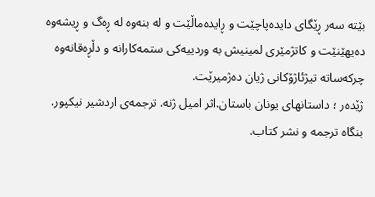بێتە سەر ڕێگای دایدەپاچێت و ڕایدەماڵێت و لە بنەوە لە ڕەگ و ڕیشەوە دەیهێنێت و کاتژمێری لمینیش بە وردییەکی ستمەکارانە و دڵڕەقانەوە چرکەساتە تیژئاژۆکانی ژیان دەژمیرێت.
ژێدەر ؛ داستانهای یونان باستان.اثر امیل ژنە. ترجمەی اردشیر نیکپور. بنگاه ترجمە و نشر کتاب.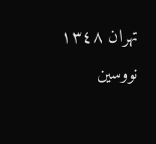تهران ١٣٤٨
نووسین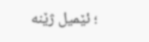؛ ئێمیل ژێنە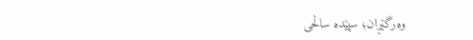وەرگێڕان؛ سپێدە ساڵحی